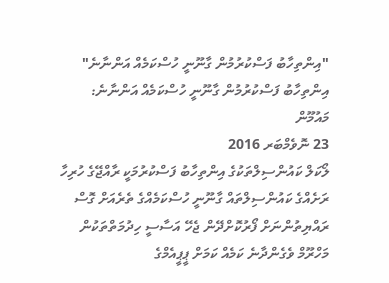"އިންތިހާބު ފަސްކުރުމުން ގާނޫނީ ހުސްކަމެއް އަންނާނެ"
އިންތިހާބު ފަސްކުރުމުން ގާނޫނީ ހުސްކަމެއް އަންނާނެ: މައުމޫން
23 ނޮވެމްބަރ 2016
ލޯކަލް ކައުންސިލްތަކުގެ އިންތިހާބު ފަސްކުރުމަކީ ރާއްޖޭގެ ހުރިހާ ރަށެއްގެ ކައުންސިލްތައް ގާނޫނީ ހުސްކަމެއްގެ ތެރެއަށް ގޮސް ރައްޔިތުންނަށް ފޯރުކޮށްދޭން ޖެހޭ އަސާސީ ހިދުމަތްތަކުން މަހްރޫމް ވެގެންދާނެ ކަމެއް ކަމަށް ޕީޕީއެމްގެ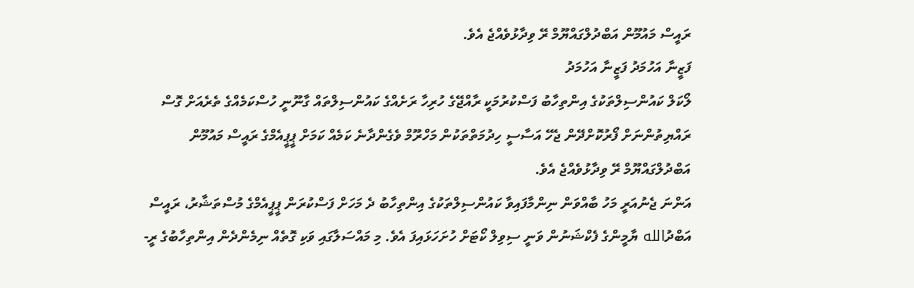ރައީސް މައުމޫން އަބްދުލްގައްޔޫމް ރޭ ވިދާޅުވެއްޖެ އެވެ.
ފަޒީނާ އަހުމަދު ފަޒީނާ އަހުމަދު
ލޯކަލް ކައުންސިލްތަކުގެ އިންތިހާބު ފަސްކުރުމަކީ ރާއްޖޭގެ ހުރިހާ ރަށެއްގެ ކައުންސިލްތައް ގާނޫނީ ހުސްކަމެއްގެ ތެރެއަށް ގޮސް ރައްޔިތުންނަށް ފޯރުކޮށްދޭން ޖެހޭ އަސާސީ ހިދުމަތްތަކުން މަހްރޫމް ވެގެންދާނެ ކަމެއް ކަމަށް ޕީޕީއެމްގެ ރައީސް މައުމޫން އަބްދުލްގައްޔޫމް ރޭ ވިދާޅުވެއްޖެ އެވެ.
އަންނަ ޖެނުއަރީ މަހު ބާއްވަން ނިންމާފައިވާ ކައުންސިލްތަކުގެ އިންތިހާބު ދެ މަހަށް ފަސްކުރަން ޕީޕީއެމްގެ މުސްތަޝާރު، ރައީސް އަބްދުالله ޔާމީންގެ ފެކްޝަނުން ވަނީ ސިވިލް ކޯޓަށް ހުށަހަޅައިފަ އެވެ. މި މައްސަލާގައި ވަކި ގޮތެއް ނިމެންދެން އިންތިހާބުގެ ރީ-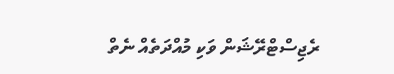ރެޖިސްޓްރޭޝަން ވަކި މުއްދަތެއް ނެތް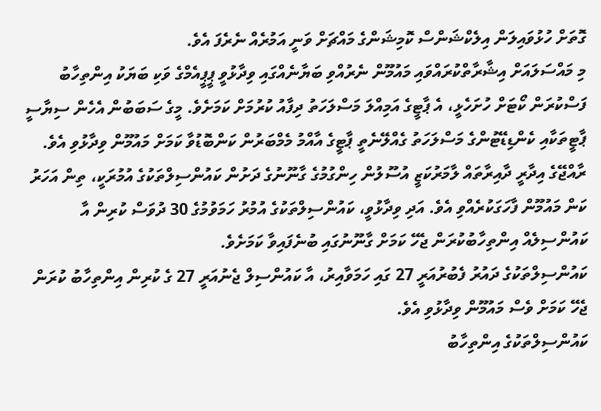ގޮތަށް ހުޅުވައިލަން އިލެކްޝަންސް ކޮމިޝަންގެ މައްޗަށް ވަނީ އަމުރެއް ނެރެފަ އެވެ.
މި މައްސަލައަށް އިޝާރާތްކުރައްވައި މައުމޫން ނެރުއްވި ބަޔާނެއްގައި ވިދާޅުވީ ޕީޕީއެމްގެ ވަކި ބަޔަކު އިންތިހާބު ފަސްކުރަން ކޯޓަށް ހުށަހެޅީ، އެ ޕާޓީގެ އަމިއްލަ މަސްލަހަތު ދިފާއު ކުރުމަށް ކަމަށެވެ. މީގެ ސަބަބުން އެހެން ސިޔާސީ ޕާޓީތަކާއި ކެންޑިޑޭޓުންގެ މަސްލަހަތު ގެއްލޭނެތީ ޕާޓީގެ އާއްމު މެމްބަރުން ކަންބޮޑުވާ ކަމަށް މައުމޫން ވިދާޅުވި އެވެ.
ރާއްޖޭގެ އިދާރީ ދާއިރާތައް ލާމަރުކަޒީ އުސޫލުން ހިންގުމުގެ ގާނޫނުގެ ދަށުން ކައުންސިލްތަކުގެ އުމުރަކީ، ތިން އަހަރު ކަން މައުމޫން ފާހަގަކުރެއްވި އެވެ. އަދި ވިދާޅުވީ، ކައުންސިލްތަކުގެ އުމުރު ހަމަވުމުގެ 30 ދުވަސް ކުރިން އާ ކައުންސިލެއް އިންތިހާބުކުރަން ޖެހޭ ކަމަށް ގާނޫނުގައި ބުނެފައިވާ ކަމަށެވެ.
ކައުންސިލްތަކުގެ ދައުރު ފެބުރުއަރީ 27 ގައި ހަމަވާއިރު، އާ ކައުންސިލް ޖެނުއަރީ 27 ގެ ކުރިން އިންތިހާބު ކުރަން ޖެހޭ ކަމަށް ވެސް މައުމޫން ވިދާޅުވި އެވެ.
ކައުންސިލްތަކުގެ އިންތިހާބު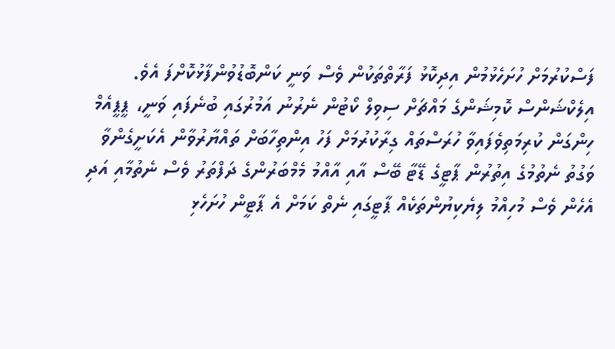ފަސްކުރުމަށް ހުށަހެޅުމުން އިދިކޮޅު ފަރާތްތަކުން ވެސް ވަނީ ކަންބޮޑުވުންފާޅުކޮށްފަ އެވެ.
އިލެކްޝަންސް ކޮމިޝަންގެ މައްޗަށް ސިވިލް ކޯޓުން ނެރުނު އަމުރުގައި ބުނެފައި ވަނީ، ޕީޕީއެމް ހިންގަން ކުރިމަތިވެފައިވާ ހުރަސްތައް ގިރާކުރުމަށް ފަހު އިންތިހާބަށް ތައްޔާރުވާން އެކަށީގެންވާ ވަގުތު ނެތުމުގެ އިތުރުން ޕާޓީގެ ޑޭޓާ ބޭސް އާއި އާއްމު މެމްބަރުންގެ ދަފްތަރު ވެސް ނެތުމާއި އަދި އެހެން ވެސް މުހިއްމު ލިޔެކިޔުންތަކެއް ޕާޓީގައި ނެތް ކަމަށް އެ ޕާޓީން ހުށަހެޅި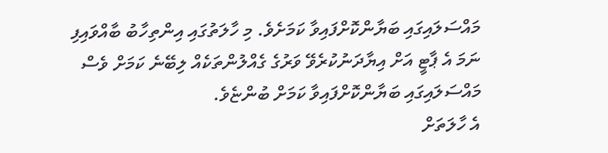މައްސަލައިގައި ބަޔާންކޮށްފައިވާ ކަމަށެވެ. މި ހާލަތުގައި އިންތިހާބު ބާއްވައިފި ނަމަ އެ ޕާޓީ އަށް އިޔާދަނުކުރެވޭ ވަރުގެ ގެއްލުންތަކެއް ލިބޭނެ ކަމަށް ވެސް މައްސަލައިގައި ބަޔާންކޮށްފައިވާ ކަމަށް ބުންޏެވެ.
އެ ހާލަތަށް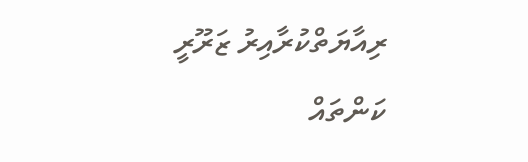ރިއާޔަތްކުރާއިރު ޒަރޫރީ ކަންތައް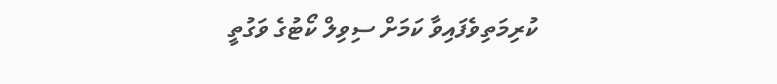ކުރިމަތިވެފައިވާ ކަމަށް ސިވިލް ކޯޓުގެ ވަގުތީ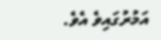އަމުރުގައިވެ އެވެ.